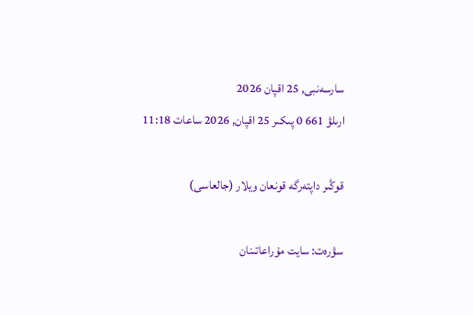سارسەنبى, 25 اقپان 2026
ارىلۋ 661 0 پىكىر 25 اقپان, 2026 ساعات 11:18

قوڭىر داپتەرگە قونعان ويلار (جالعاسى)

سۋرەت: سايت مۇراعاتىنان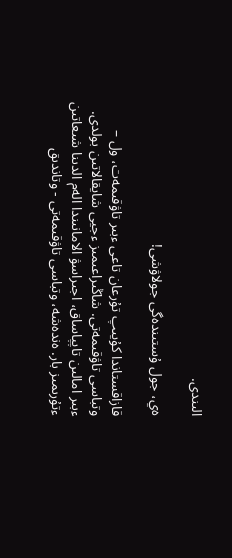الىندى.

ەي، جول ۇستىندەگى جولاۋشى!

قازاقستاندا كۇيىپ تۇرعان تاعى ءبىر تاۋقىمەت، ول – وتباسى تاۋقىمەتى. شاڭىراعىمىز ءجيى شايقالاتىن بولدى. ءبىر امالىن تاپپاساق، اجىراسۋ الامانىندا الەم الدىنا شىعاتىن ءتۇرىمىز بار. ەندەشە، وتباسى تاۋقىمەتى - وتاندىق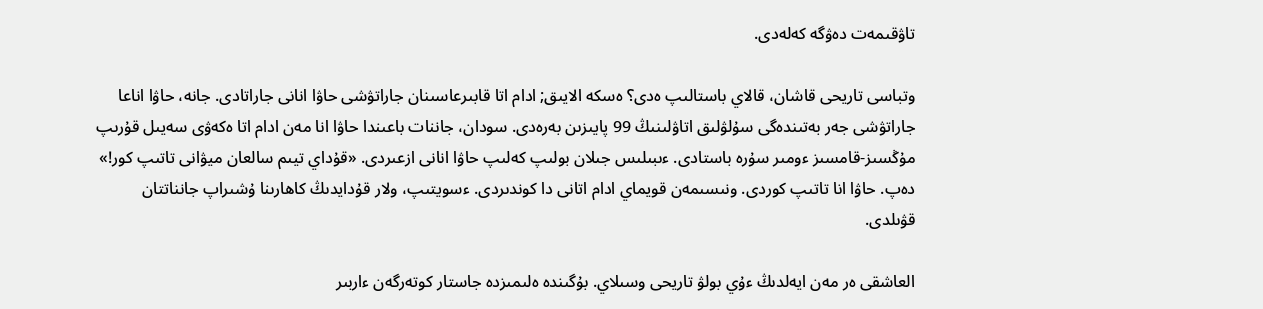تاۋقىمەت دەۋگە كەلەدى.

وتباسى تاريحى قاشان، قالاي باستالىپ ەدى؟ ەسكە الايىق; ادام اتا قابىرعاسىنان جاراتۋشى حاۋا انانى جاراتادى. جانە، حاۋا اناعا جاراتۋشى جەر بەتىندەگى سۇلۋلىق اتاۋلىنىڭ 99 پايىزىن بەرەدى. سودان، جاننات باعىندا حاۋا انا مەن ادام اتا ەكەۋى سەيىل قۇرىپ مۇڭسىز-قامسىز ءومىر سۇرە باستادى. ءىبىلىس جىلان بولىپ كەلىپ حاۋا انانى ازعىردى. «قۇداي تيىم سالعان ميۋانى تاتىپ كور!» دەپ. حاۋا انا تاتىپ كوردى. ونىسىمەن قويماي ادام اتانى دا كوندىردى. ءسويتىپ، ولار قۇدايدىڭ كاھارىنا ۇشىراپ جانناتتان قۋىلدى.

العاشقى ەر مەن ايەلدىڭ ءۇي بولۋ تاريحى وسىلاي. بۇگىندە ەلىمىزدە جاستار كوتەرگەن ءاربىر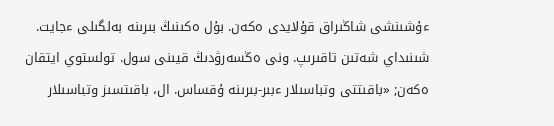ءۇشىنشى شاڭىراق قۇلايدى ەكەن. بۇل ەكىنىڭ بىرىنە بەلگىلى ءجايت. شىنىداي شەتىن تاقىرىپ. ونى ەڭسەرۋدىڭ قيىنى سول. تولستوي ايتقان ەكەن; «باقىتتى وتباسىلار ءبىر-بىرىنە ۇقساس. ال، باقىتسىز وتباسىلار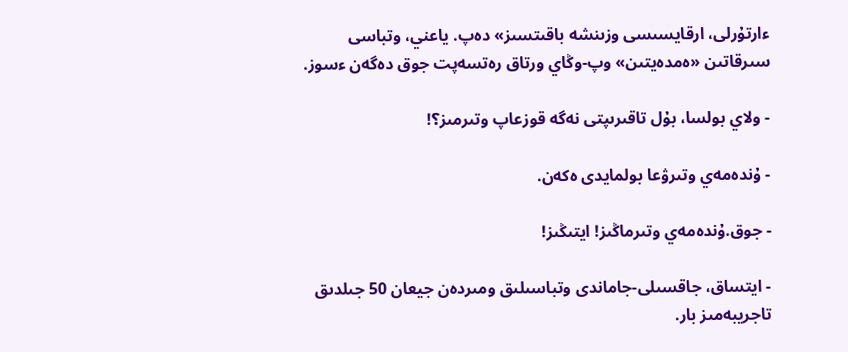ءارتۇرلى، ارقايسىسى وزىنشە باقىتسىز» دەپ. ياعني، وتباسى سىرقاتىن «ەمدەيتىن» وپ-وڭاي ورتاق رەتسەپت جوق دەگەن ءسوز.

- ولاي بولسا، بۇل تاقىرىپتى نەگە قوزعاپ وتىرمىز؟!

- ۇندەمەي وتىرۋعا بولمايدى ەكەن.

- جوق.ۇندەمەي وتىرماڭىز! ايتىڭىز!

- ايتساق، جاقسىلى-جاماندى وتباسىلىق ومىردەن جيعان 50 جىلدىق تاجريبەمىز بار.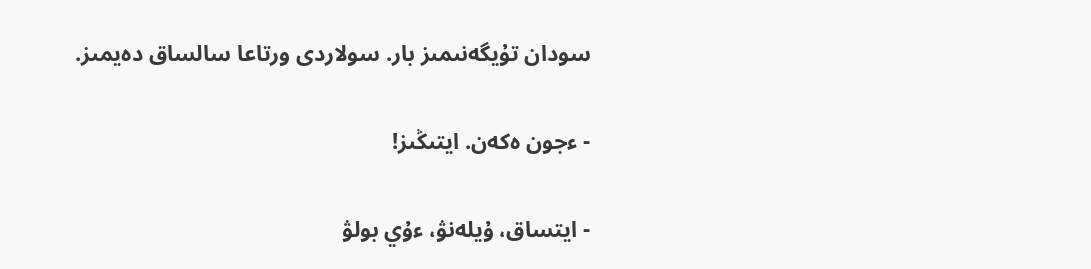سودان تۇيگەنىمىز بار. سولاردى ورتاعا سالساق دەيمىز.

- ءجون ەكەن. ايتىڭىز!

- ايتساق، ۇيلەنۋ، ءۇي بولۋ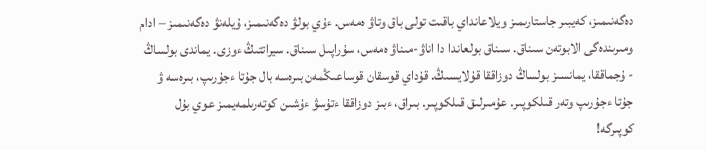دەگەنىمىز، كەيبىر جاستارىمىز ويلاعانداي باقىت تولى باق وتاۋ ەمەس. ءۇي بولۋ دەگەنىمىز، ۇيلەنۋ دەگەنىمىز – ادام ومىرىندەگى الابوتەن سىناق. سىناق بولعاندا دا اناۋ-مىناۋ ەمەس، سۇراپىل سىناق. سيراتتىڭ ءوزى. يماندى بولساڭ - ۇجماققا، يمانسىز بولساڭ دوزاققا قۇلايسىڭ. قۇداي قوسقان قوساعىڭمەن بىرەسە بال جۇتا ءجۇرىپ، بىرەسە ۋ جۇتا ءجۇرىپ وتەر قىلكوپىر. عۇمىرلىق قىلكوپىر. بىراق، ءبىز دوزاققا ءتۇسۋ ءۇشىن كوتەرىلمەيمىز عوي بۇل كوپىرگە!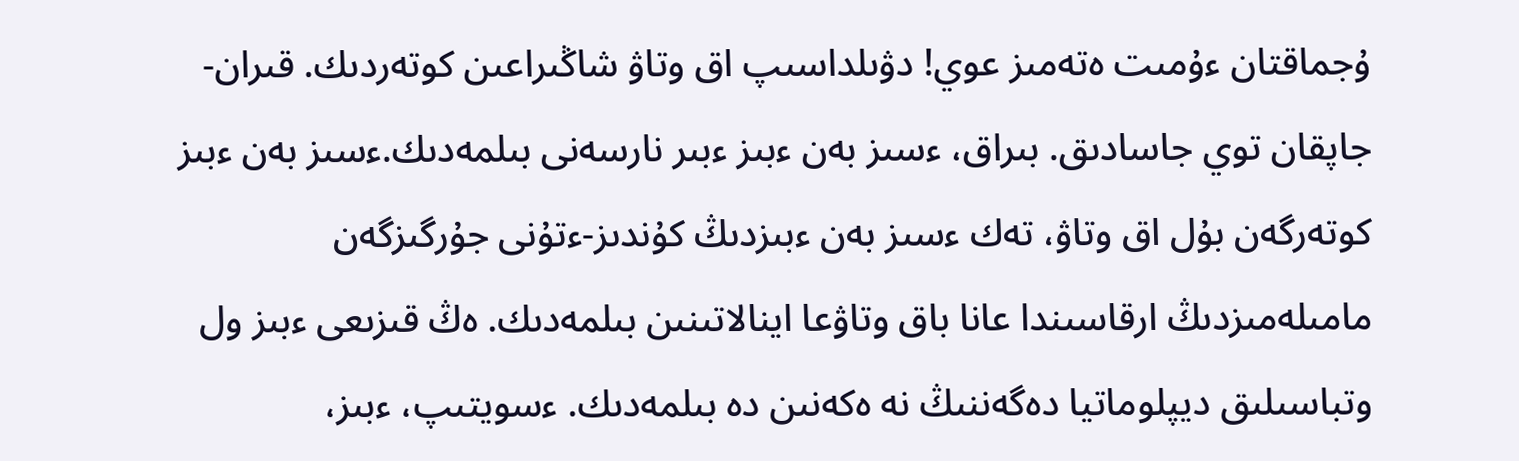ۇجماقتان ءۇمىت ەتەمىز عوي! دۋىلداسىپ اق وتاۋ شاڭىراعىن كوتەردىك. قىران-جاپقان توي جاسادىق. بىراق، ءسىز بەن ءبىز ءبىر نارسەنى بىلمەدىك.ءسىز بەن ءبىز كوتەرگەن بۇل اق وتاۋ، تەك ءسىز بەن ءبىزدىڭ كۇندىز-ءتۇنى جۇرگىزگەن مامىلەمىزدىڭ ارقاسىندا عانا باق وتاۋعا اينالاتىنىن بىلمەدىك. ەڭ قىزىعى ءبىز ول وتباسىلىق ديپلوماتيا دەگەننىڭ نە ەكەنىن دە بىلمەدىك. ءسويتىپ، ءبىز،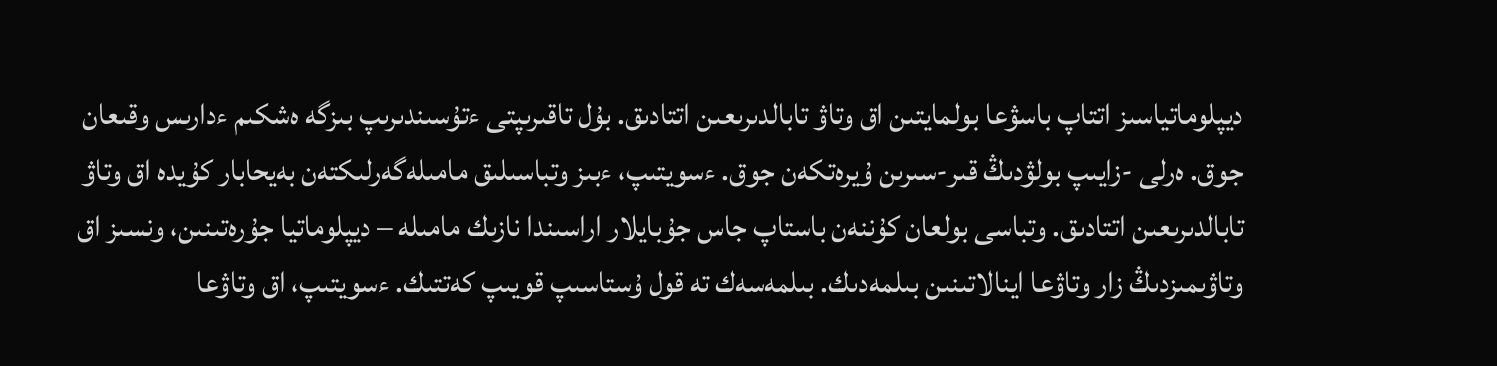ديپلوماتياسىز اتتاپ باسۋعا بولمايتىن اق وتاۋ تابالدىرىعىن اتتادىق. بۇل تاقىرىپتى ءتۇسىندىرىپ بىزگە ەشكىم ءدارىس وقىعان جوق. ەرلى -زايىپ بولۋدىڭ قىر-سىرىن ۇيرەتكەن جوق. ءسويتىپ، ءبىز وتباسىلىق مامىلەگەرلىكتەن بەيحابار كۇيدە اق وتاۋ تابالدىرىعىن اتتادىق. وتباسى بولعان كۇننەن باستاپ جاس جۇبايلار اراسىندا نازىك مامىلە – ديپلوماتيا جۇرەتىنىن، ونسىز اق وتاۋىمىزدىڭ زار وتاۋعا اينالاتىنىن بىلمەدىك. بىلمەسەك تە قول ۇستاسىپ قويىپ كەتتىك. ءسويتىپ، اق وتاۋعا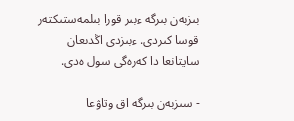بىزبەن بىرگە ءبىر قورا بىلمەستىكتەر قوسا كىردى. ءبىزدى اڭدىعان سايتانعا دا كەرەگى سول ەدى.

- سىزبەن بىرگە اق وتاۋعا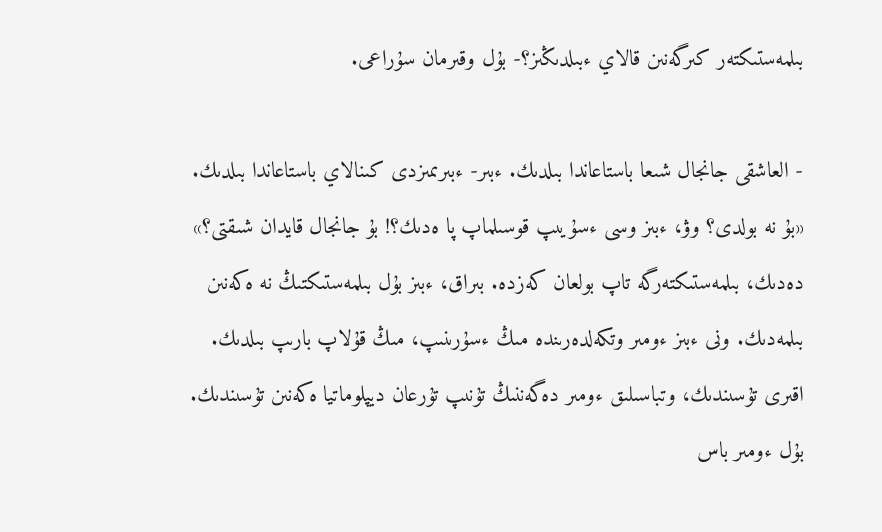بىلمەستىكتەر كىرگەنىن قالاي ءبىلدىڭىز؟- بۇل وقىرمان سۇراعى.

- العاشقى جانجال شىعا باستاعاندا بىلدىك. ءبىر- ءبىرىمىزدى كىنالاي باستاعاندا بىلدىك. «بۇ نە بولدى؟ وۋ، ءبىز وسى ءسۇيىپ قوسىلماپ پا ەدىك؟! بۇ جانجال قايدان شىقتى؟» دەدىك، بىلمەستىكتەرگە تاپ بولعان كەزدە. بىراق، ءبىز بۇل بىلمەستىكتىڭ نە ەكەنىن بىلمەدىك. ونى ءبىز ءومىر وتكەلدەرىندە مىڭ ءسۇرىنىپ، مىڭ قۇلاپ بارىپ بىلدىك. اقىرى تۇسىندىك، وتباسىلىق ءومىر دەگەننىڭ تۇنىپ تۇرعان ديپلوماتيا ەكەنىن تۇسىندىك. بۇل ءومىر باس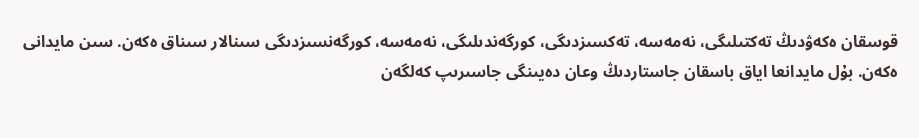قوسقان ەكەۋدىڭ تەكتىلىگى، نەمەسە، تەكسىزدىگى، كورگەندىلىگى، نەمەسە، كورگەنسىزدىگى سىنالار سىناق ەكەن. سىن مايدانى ەكەن. بۇل مايدانعا اياق باسقان جاستاردىڭ وعان دەيىنگى جاسىرىپ كەلگەن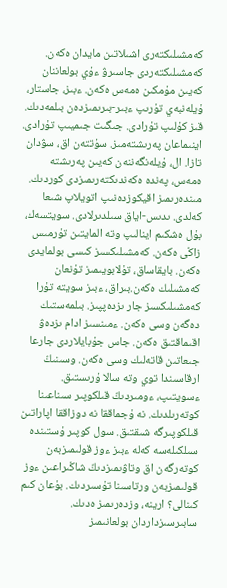كەمشىلىكتەرى اشىلاتىن مايدان ەكەن. كەمشىلىكتەردى جاسىرۋ ءۇي بولعاننان كەيىن مۇمكىن ەمەس ەكەن. ءبىز، جاستار، ۇيلەنبەي تۇرىپ ءبىر-بىرىمىزدەن بىلمەدىك. قىز كۇلىپ تۇرادى. جىگىت جىميىپ تۇرادى. اينىماعان پەرىشتەمىز. سۇتتەن اق، سۋدان تازا. ال، ۇيلەنگەننەن كەيىن پەرىشتە ەمەس، پەندە ەكەندىكتەرىمىزدى كوردىك. مىندەرىمىز اقيكوزدەنىپ اتويلاپ شىعا كەلدى. ىدىس-اياق سىلدىرلادى. سويتسەك، بۇل ەشكىم اينالىپ وتە المايتىن تۇرمىس زاڭى ەكەن. كەمشىلىكسىز كىسى بولمايدى ەكەن. بايقاساق، تۇلابويىمىز تۇنعان كەمشىلىك ەكەن.بىراق، ءبىز سويتە تۇرا كەمشىلىكسىز جار ىزدەپپىز. بىلمەستىك دەگەن وسى ەكەن. ءمىنسىز ادام ىزدەۋ اقىماقتىق ەكەن. جاس جۇبايلاردى جارعا جىعاتىن قاتەلىك وسى ەكەن. وسىنىڭ ارقاسىندا توي وتە سالا ۇرىستىق. ءسويتىپ، ءومىردىڭ قىلكوپىر سىناعىنا كوتەرىلدىك. نە ۇجماققا نە دوزاققا اپاراتىن قىلكوپىرگە شىقتىق. سول كوپىر ۇستىندە سىلكىلەسە كەلە ءبىز ءوز قولىمىزبەن كوتەرگەن اق وتاۋىمىزدىڭ شاڭىراعىن ءوز قولىمىزبەن ورتاسىنا تۇسىردىك. بۇعان كىم كىنالى؟ ارينە، وزدەرىمىز ەدىك. سابىرسىزداردان بولعانىمىز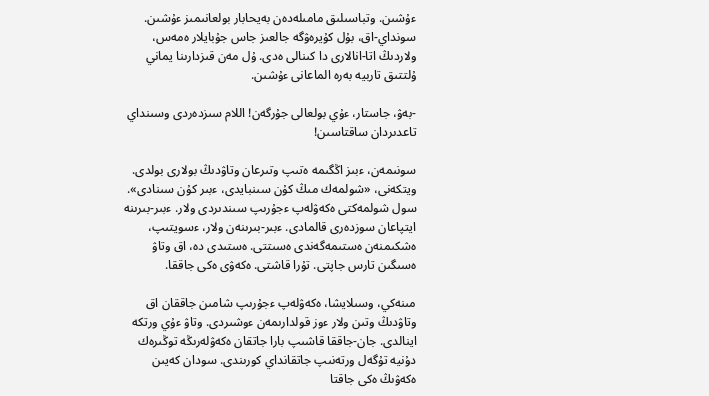ءۇشىن. وتباسىلىق مامىلەدەن بەيحابار بولعانىمىز ءۇشىن. سونداي-اق، بۇل كۇيرەۋگە جالعىز جاس جۇبايلار ەمەس، ولاردىڭ اتا-انالارى دا كىنالى ەدى. ۇل مەن قىزدارىنا يماني ۇلتتىق تاربيە بەرە الماعانى ءۇشىن.

-بەۋ، جاستار، ءۇي بولعالى جۇرگەن! اللام سىزدەردى وسىنداي تاعدىردان ساقتاسىن!

سونىمەن، ءبىز اڭگىمە ەتىپ وتىرعان وتاۋدىڭ بولارى بولدى. ويتكەنى، «شولمەك مىڭ كۇن سىنبايدى، ءبىر كۇن سىنادى». سول شولمەكتى ەكەۋلەپ ءجۇرىپ سىندىردى ولار. ءبىر-بىرىنە ايتپاعان سوزدەرى قالمادى. ءبىر-بىرىنەن ولار، ءسويتىپ، ەشكىمنەن ەستىمەگەندى ەسىتتى. ەستىدى دە، اق وتاۋ ەسىگىن تارس جاپتى. تۇرا قاشتى. ەكەۋى ەكى جاققا.

مىنەكي، وسىلايشا، ەكەۋلەپ ءجۇرىپ شامىن جاققان اق وتاۋدىڭ وتىن ولار ءوز قولدارىمەن ءوشىردى. وتاۋ ءۇي ورتكە اينالدى. جان-جاققا قاشىپ بارا جاتقان ەكەۋلەرىڭە توڭىرەك دۇنيە تۇگەل ورتەنىپ جاتقانداي كورىندى. سودان كەيىن ەكەۋىڭ ەكى جاقتا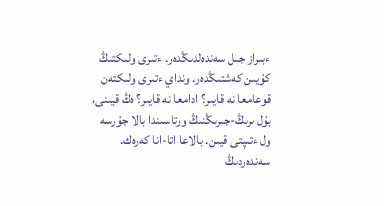ءبىراز جىل سەندەلدىڭدەر. ءتىرى ولىكتىڭ كۇيىن كەشتىڭدەر. ونداي ءتىرى ولىكتەن قوعامعا نە قايىر؟ ادامعا نە قايىر؟ ەڭ قيىنى، بۇل ىرىڭ-جىرىڭنىڭ ورتاسىندا بالا جۇرسە ول ءتىپتى قيىن. بالاعا اتا-انا كەرەك. سەندەردىڭ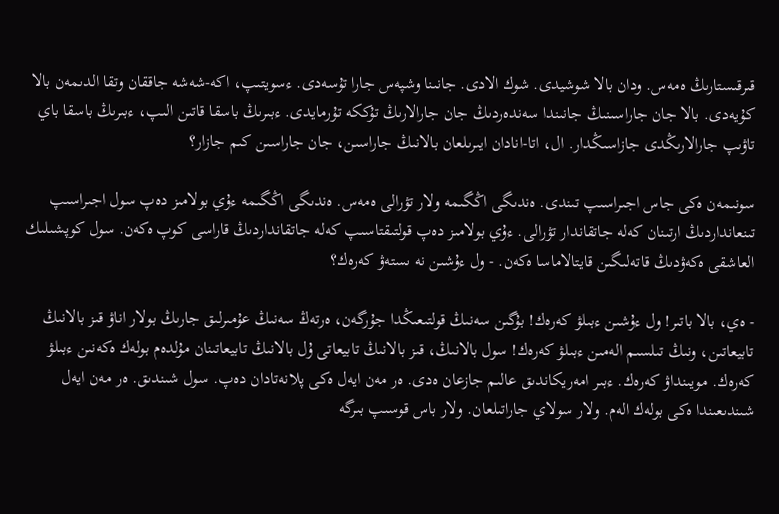قىرقىستارىڭ ەمەس. ودان بالا شوشيدى. شوك الادى. جانىنا وشپەس جارا تۇسەدى. ءسويتىپ، اكە-شەشە جاققان وتقا الدىمەن بالا كۇيەدى. بالا جان جاراسىنىڭ جانىندا سەندەردىڭ جان جارالارىڭ تۇككە تۇرمايدى. ءبىرىڭ باسقا قاتىن الىپ، ءبىرىڭ باسقا باي تاۋىپ جارالارىڭدى جازاسىڭدار. ال، اتا-انادان ايىرىلعان بالانىڭ جاراسىن، جان جاراسىن كىم جازار؟

سونىمەن ەكى جاس اجىراسىپ تىندى. ەندىگى اڭگىمە ولار تۋرالى ەمەس. ەندىگى اڭگىمە ءۇي بولامىز دەپ سول اجىراسىپ تىنعانداردىڭ ارتىنان كەلە جاتقاندار تۋرالى. ءۇي بولامىز دەپ قولتىقتاسىپ كەلە جاتقانداردىڭ قاراسى كوپ ەكەن. سول كوپشىلىك العاشقى ەكەۋدىڭ قاتەلىگىن قايتالاماسا ەكەن. - ول ءۇشىن نە ىستەۋ كەرەك؟

- ەي، بالا باتىر! ول ءۇشىن ءبىلۋ كەرەك! بۇگىن سەنىڭ قولتىعىڭدا جۇرگەن، ەرتەڭ سەنىڭ عۇمىرلىق جارىڭ بولار اناۋ قىز بالانىڭ تابيعاتىن، ونىڭ تىلسىم الەمىن ءبىلۋ كەرەك! سول بالانىڭ، قىز بالانىڭ تابيعاتى ۇل بالانىڭ تابيعاتىنان مۇلدەم بولەك ەكەنىن ءبىلۋ كەرەك. مويىنداۋ كەرەك. ءبىر امەريكاندىق عالىم جازعان ەدى. ەر مەن ايەل ەكى پلانەتادان دەپ. سول شىندىق. ەر مەن ايەل شىندىعىندا ەكى بولەك الەم. ولار سولاي جاراتىلعان. ولار باس قوسىپ بىرگە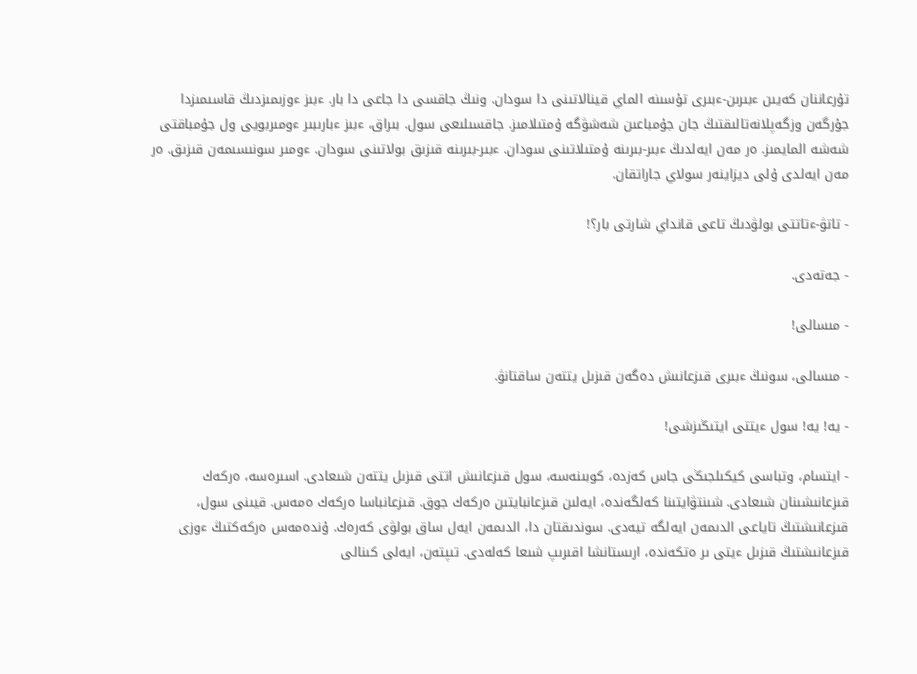تۇرعاننان كەيىن ءبىرىن-ءبىرى تۇسىنە الماي قينالاتىنى دا سودان. ونىڭ جاقسى دا جاعى دا بار. ءبىز ءوزىمىزدىڭ قاسىمىزدا جۇرگەن وزگەپلانەتالىقتىڭ جان جۇمباعىن شەشۋگە ۇمتىلامىز. جاقسىلىعى سول. بىراق، ءبىز ءبارىبىر ءومىربويى ول جۇمباقتى شەشە المايمىز. ەر مەن ايەلدىڭ ءبىر-بىرىنە ۇمتىلاتىنى سودان. ءبىر-بىرىنە قىزىق بولاتىنى سودان. ءومىر سونىسىمەن قىزىق. ەر مەن ايەلدى ۇلى ديزاينەر سولاي جاراتقان.

- تاتۋ-ءتاتتى بولۋدىڭ تاعى قانداي شارتى بار؟!

- جەتەدى.

- مىسالى!

- مىسالى، سونىڭ ءبىرى قىزعانىش دەگەن قىزىل يتتەن ساقتانۋ.

- يە! يە! سول ءيتتى ايتىڭىزشى!

- ايتسام، وتباسى كيكىلجىڭى جاس كەزدە، كوبىنەسە، سول قىزعانىش اتتى قىزىل يتتەن شىعادى. اسىرەسە، ەركەك قىزعانىشىنان شىعادى. شىنتۋايتىنا كەلگەندە، ايەلىن قىزعانبايتىن ەركەك جوق. قىزعانباسا ەركەك ەمەس. قيىنى سول، قىزعانىشتىڭ تاياعى الدىمەن ايەلگە تيەدى. سوندىقتان دا، الدىمەن ايەل ساق بولۋى كەرەك. ۇندەمەس ەركەكتىڭ ءوزى قىزعانىشتىڭ قىزىل ءيتى ىر ەتكەندە، ارىستانشا اقىرىپ شىعا كەلەدى. تىپتەن، ايەلى كىنالى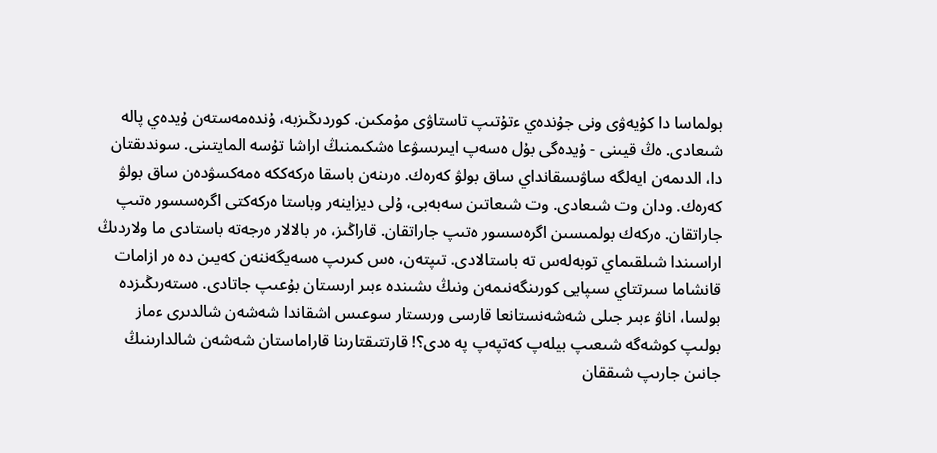بولماسا دا كۇيەۋى ونى جۇندەي ءتۇتىپ تاستاۋى مۇمكىن. كوردىڭىزبە، ۇندەمەستەن ۇيدەي پالە شىعادى. ەڭ قيىنى - ۇيدەگى بۇل ەسەپ ايىرىسۋعا ەشكىمنىڭ اراشا تۇسە المايتىنى. سوندىقتان دا، الدىمەن ايەلگە ساۋىسقانداي ساق بولۋ كەرەك. ەرىنەن باسقا ەركەككە ەمەكسۋدەن ساق بولۋ كەرەك. ودان وت شىعادى. وت شىعاتىن سەبەبى، ۇلى ديزاينەر وباستا ەركەكتى اگرەسسور ەتىپ جاراتقان. ەركەك بولمىسىن اگرەسسور ەتىپ جاراتقان. قاراڭىز، ەر بالالار ەرجەتە باستادى ما ولاردىڭ اراسىندا شىلقىماي توبەلەس تە باستالادى. تىپتەن، ەس كىرىپ ەسەيگەننەن كەيىن دە ەر ازامات قانشاما سىرتتاي سىپايى كورىنگەنىمەن ونىڭ ىشىندە ءبىر ارىستان بۇعىپ جاتادى. ەستەرىڭىزدە بولسا، اناۋ ءبىر جىلى شەشەنستانعا قارسى ورىستار سوعىس اشقاندا شەشەن شالدىرى ءماز بولىپ كوشەگە شىعىپ بيلەپ كەتپەپ پە ەدى؟! قارتتىقتارىنا قاراماستان شەشەن شالدارىنىڭ جانىن جارىپ شىققان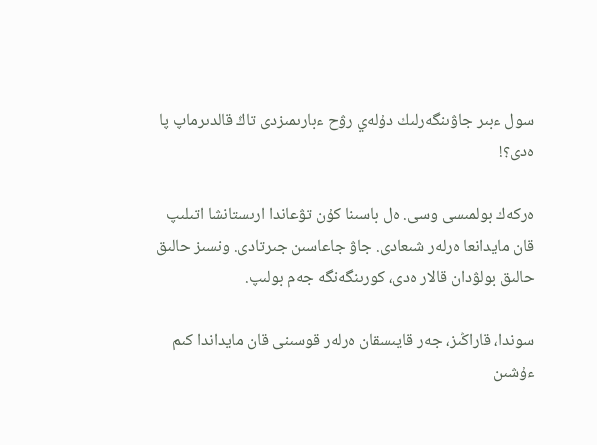سول ءبىر جاۋىنگەرلىك دۇلەي رۋح ءبارىمىزدى تاڭ قالدىرماپ پا ەدى؟!

ەركەك بولمىسى وسى. ەل باسىنا كۇن تۋعاندا ارىستانشا اتىلىپ قان مايدانعا ەرلەر شىعادى. جاۋ جاعاسىن جىرتادى. ونسىز حالىق حالىق بولۋدان قالار ەدى، كورىنگەنگە جەم بولىپ.

سوندا، قاراڭىز، جەر قايىسقان ەرلەر قوسىنى قان مايداندا كىم ءۇشىن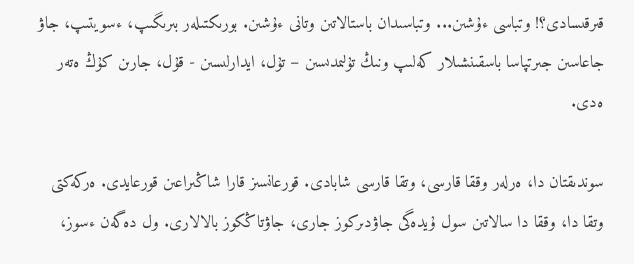قىرقىسادى؟! وتباسى ءۇشىن... وتباسىدان باستالاتىن وتانى ءۇشىن. بورىكتىلەر بىرىگىپ، ءسويتىپ، جاۋ جاعاسىن جىرتپاسا باسقىنشىلار كەلىپ ونىڭ تۇلىمدىسىن – تۇل، ايدارلىسىن - قۇل، جارىن كۇڭ ەتەر ەدى.

سوندىقتان دا، ەرلەر وققا قارسى، وتقا قارسى شابادى. قورعانسىز قارا شاڭىراعىن قورعايدى. ەركەكتى وتقا دا، وققا دا سالاتىن سول ۇيدەگى جاۋدىركوز جارى، جاۋتاڭكوز بالالارى. ول دەگەن ءسوز،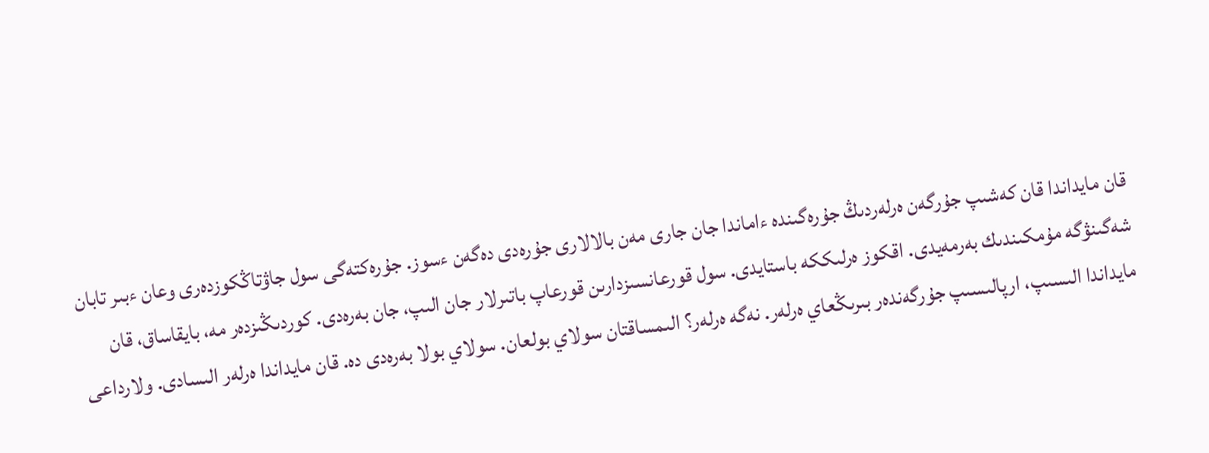قان مايداندا قان كەشىپ جۇرگەن ەرلەردىڭ جۇرەگىندە ءاماندا جان جارى مەن بالالارى جۇرەدى دەگەن ءسوز. جۇرەكتەگى سول جاۋتاڭكوزدەرى وعان ءبىر تابان شەگىنۋگە مۇمكىندىك بەرمەيدى. اقكوز ەرلىككە باستايدى. سول قورعانسىزدارىن قورعاپ باتىرلار جان الىپ، جان بەرەدى. كوردىڭىزدەر مە، بايقاساق، قان مايداندا الىسىپ، ارپالىسىپ جۇرگەندەر بىرىڭعاي ەرلەر. نەگە ەرلەر؟ الىمساقتان سولاي بولعان. سولاي بولا بەرەدى دە. قان مايداندا ەرلەر الىسادى. ولارداعى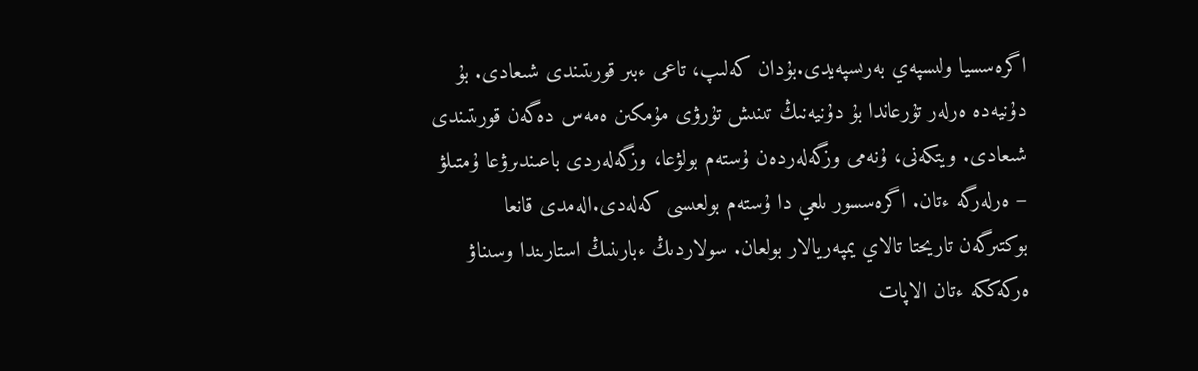اگرەسسيا ولىسپەي بەرىسپەيدى.بۇدان كەلىپ، تاعى ءبىر قورىتىندى شىعادى. بۇ دۇنيەدە ەرلەر تۇرعاندا بۇ دۇنيەنىڭ تىنىش تۇرۋى مۇمكىن ەمەس دەگەن قورىتىندى شىعادى. ويتكەنى، ۇنەمى وزگەلەردەن ۇستەم بولۋعا، وزگەلەردى باعىندىرۋعا ۇمتىلۋ – ەرلەرگە ءتان. اگرەسسور ىلعي دا ۇستەم بولعىسى كەلەدى.الەمدى قانعا بوكتىرگەن تاريحتا تالاي يمپەريالار بولعان. سولاردىڭ ءبارىنىڭ استارىندا وسىناۋ ەركەككە ءتان الاپات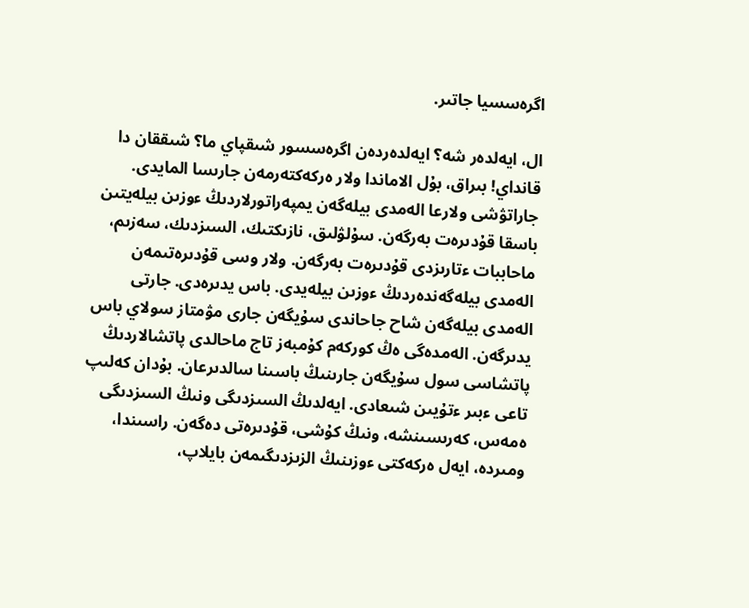اگرەسسيا جاتىر.

ال، ايەلدەر شە؟ ايەلدەردەن اگرەسسور شىقپاي ما؟ شىققان دا قانداي! بىراق، بۇل الاماندا ولار ەركەكتەرمەن جارىسا المايدى. جاراتۋشى ولارعا الەمدى بيلەگەن يمپەراتورلاردىڭ ءوزىن بيلەيتىن باسقا قۇدىرەت بەرگەن. سۇلۋلىق، نازىكتىك، السىزدىك، سەزىم، ماحاببات ءتارىزدى قۇدىرەت بەرگەن. ولار وسى قۇدىرەتىمەن الەمدى بيلەگەندەردىڭ ءوزىن بيلەيدى. باس يدىرەدى. جارتى الەمدى بيلەگەن شاح جاحاندى سۇيگەن جارى مۋمتاز سولاي باس يدىرگەن. الەمدەگى ەڭ كوركەم كۇمبەز تاج ماحالدى پاتشالاردىڭ پاتشاسى سول سۇيگەن جارىنىڭ باسىنا سالدىرعان. بۇدان كەلىپ تاعى ءبىر ءتۇيىن شىعادى. ايەلدىڭ السىزدىگى ونىڭ السىزدىگى ەمەس، كەرىسىنشە، ونىڭ كۇشى، قۇدىرەتى دەگەن. راسىندا، ومىردە، ايەل ەركەكتى ءوزىنىڭ الزىزدىگىمەن بايلاپ،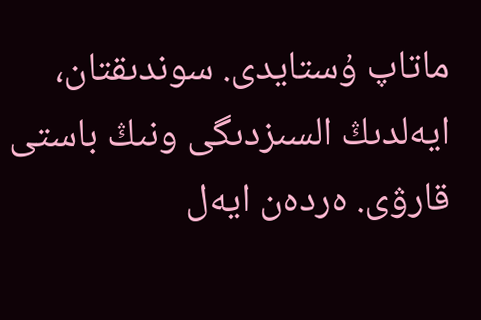ماتاپ ۇستايدى. سوندىقتان، ايەلدىڭ السىزدىگى ونىڭ باستى قارۋى. ەردەن ايەل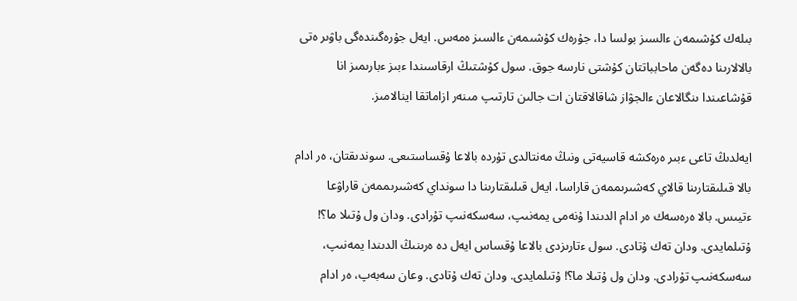بىلەك كۇشىمەن ءالسىز بولسا دا، جۇرەك كۇشىمەن ءالسىز ەمەس. ايەل جۇرەگىندەگى باۋىر ەتى بالالارىنا دەگەن ماحابباتتان كۇشتى نارسە جوق. سول كۇشتىڭ ارقاسىندا ءبىز ءبارىمىز انا قۇشاعىندا ىنگالاعان ءالجۋاز شاقالاقتان ات جالىن تارتىپ مىنەر ازاماتقا اينالامىز.

ايەلدىڭ تاعى ءبىر ەرەكشە قاسيەتى ونىڭ مەنتالدى تۇردە بالاعا ۇقساستىعى. سوندىقتان، ەر ادام بالا قىلىقتارىنا قالاي كەشىرىممەن قاراسا، ايەل قىلىقتارىنا دا سونداي كەشىرىممەن قاراۋعا ءتيىس. بالا ەرەسەك ەر ادام الدىندا ۇنەمى يمەنىپ، سەسكەنىپ تۇرادى. ودان ول ۇتىلا ما؟! ۇتىلمايدى. ودان تەك ۇتادى. سول ءتارىزدى بالاعا ۇقساس ايەل دە ەرىنىڭ الدىندا يمەنىپ، سەسكەنىپ تۇرادى. ودان ول ۇتىلا ما؟! ۇتىلمايدى. ودان تەك ۇتادى. وعان سەبەپ، ەر ادام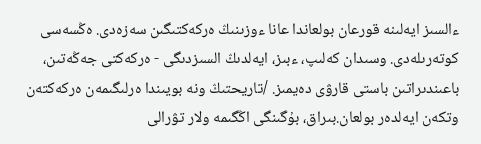ءالسىز ايەلىنە قورعان بولعاندا عانا ءوزىنىڭ ەركەكتىگىن سەزەدى. ەڭسەسى كوتەرىلەدى. وسىدان كەلىپ، ءبىز، ايەلدىڭ السىزدىگى - ەركەكتى جەڭەتىن، باعىندىراتىن باستى قارۋى دەيمىز. /تاريحتىڭ ونە بويىندا ەرلىگىمەن ەركەكتەن وتكەن ايەلدەر بولعان.بىراق، بۇگىنگى اڭگىمە ولار تۋرالى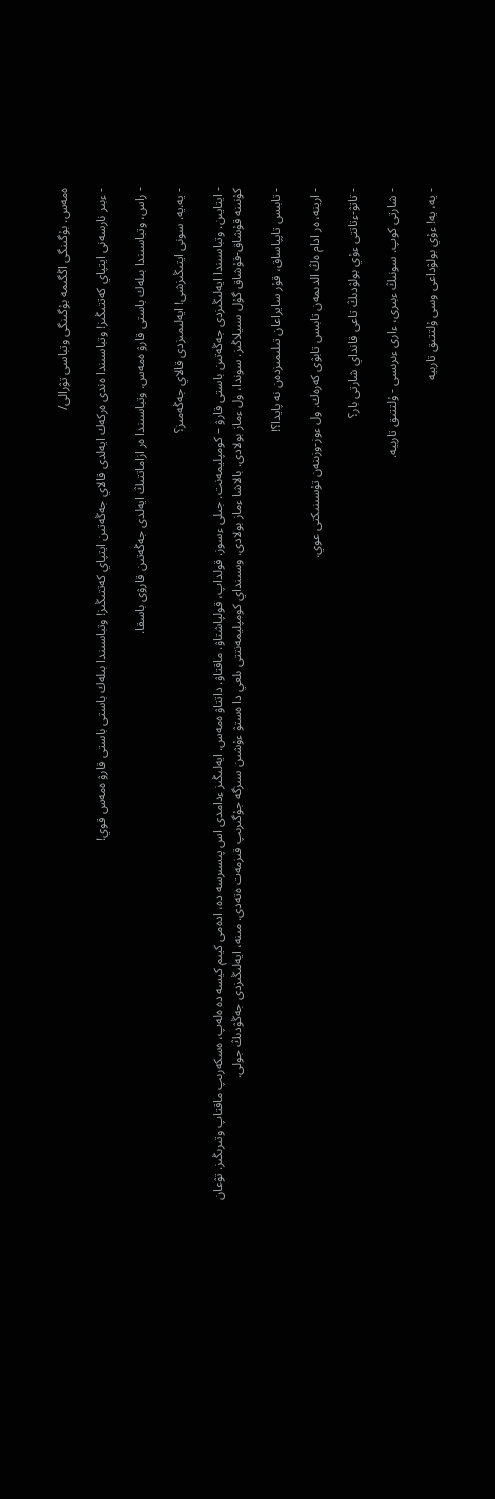ەمەس. بۇگىنگى اڭگىمە بۇگىنگى وتباسى تۋرالى/

- ءبىر نارسەنى ايتپاي كەتتىڭىز! وتباسىندا ەندى ەركەك ايەلدى قالاي جەڭەتىن ايتپاي كەتتىڭىز! وتباسىندا بىلەك باستى باستى قارۋ ەمەس قوي!

- راس، وتباسىندا بىلەك باستى قارۋ ەمەس. وتباسىندا ەر ازاماتتىڭ ايەلدى جەڭەتىن قارۋى باسقا.

- يە.يە. سونى ايتىڭىزشى! ايەلىمىزدى قالاي جەڭەمىز؟

- ايتايىن. وتباسىندا ايەلىڭىزدى جەڭەتىن باستى قارۋ – كومپليمەنت. جىلى ءسوز. قولداپ، قولپاشتاۋ. ماقتاۋ. داتتاۋ ەمەس. ايەلىڭىز ءدامدى اس پىسىرسە دە، ادەمى كيىم كيسە دە ەلەپ، ەسكەرىپ ماقتاپ وتىرىڭىز. تۋعان كۇنىنە قۇشاق-قۇشاق گۇل سىيلاڭىز. سوندا، ول ءماز بولادى. بالاشا ءماز بولادى. وسىنداي كومپليمەنتتى ىلعي دا ەستۋ ءۇشىن سىزگە جۇگىرىپ قىزمەت ەتەدى. مىنە، ايەلىڭىزدى جەڭۋدىڭ جولى.

- تابىس تاپپاساق، قۇر سايراعان تىلىمىزدەن نە پايدا؟!

- ارينە، ەر ادام ەڭ الدىمەن تابىس تابۋى كەرەك. ول ءوز-وزىنەن تۇسىنىكتى عوي.

- تاتۋ-ءتاتتى ءۇي بولۋدىڭ تاعى قانداي شارتى بار؟

- شارتى كوپ. سونىڭ ءبىرى، ءارى ءىرىسى - ۇلتتىق تاربيە.

- يە، يە! ءۇي بولۋداعى وسى ۇلتتىق تاربيە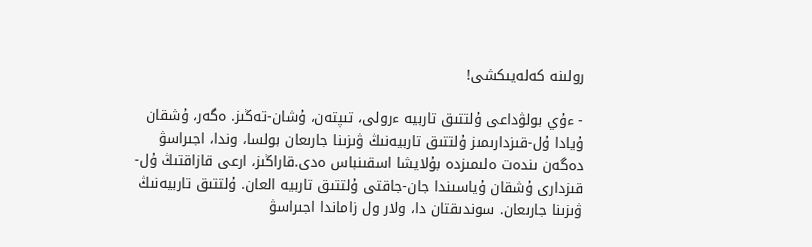رولىنە كەلەيىكشى!

- ءۇي بولۋداعى ۇلتتىق تاربيە ءرولى، تىپتەن، ۇشان-تەڭىز. ەگەر، ۇشقان ۇيادا ۇل-قىزدارىمىز ۇلتتىق تاربيەنىڭ ۋىزىنا جارىعان بولسا، وندا، اجىراسۋ دەگەن ىندەت ەلىمىزدە بۇلايشا اسقىنباس ەدى.قاراڭىز، ارعى قازاقتىڭ ۇل-قىزدارى ۇشقان ۇياسىندا جان-جاقتى ۇلتتىق تاربيە العان. ۇلتتىق تاربيەنىڭ ۋىزىنا جارىعان. سوندىقتان دا، ولار ول زاماندا اجىراسۋ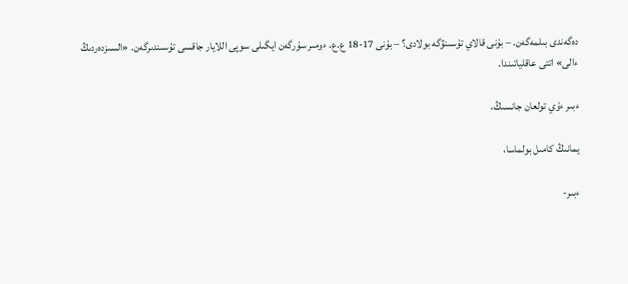دەگەندى بىلمەگەن. – بۇنى قالاي تۇسىنۋگە بولادى؟ – بۇنى 17-18 ع.ع. ءومىر سۇرگەن ايگىلى سوپى اللايار جاقسى تۇسىندىرگەن. «السىزدەردىڭ ءالى» اتتى عاقلياتىندا.

ءبىر ءۇي تولعان جانسىڭ،

يمانىڭ كامىل بولماسا،

ءبىر-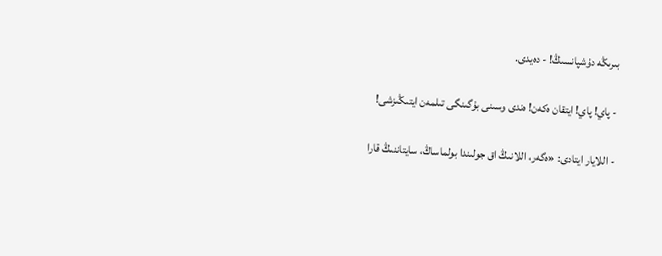بىرىڭە دۇشپانسىڭ! - دەيدى.

- پاي! پاي! ايتقان ەكەن! ەندى وسىنى بۇگىنگى تىلمەن ايتىڭىزشى!

- اللايار ايتادى: «ەگەر، اللانىڭ اق جولىندا بولماساڭ، سايتاننىڭ قارا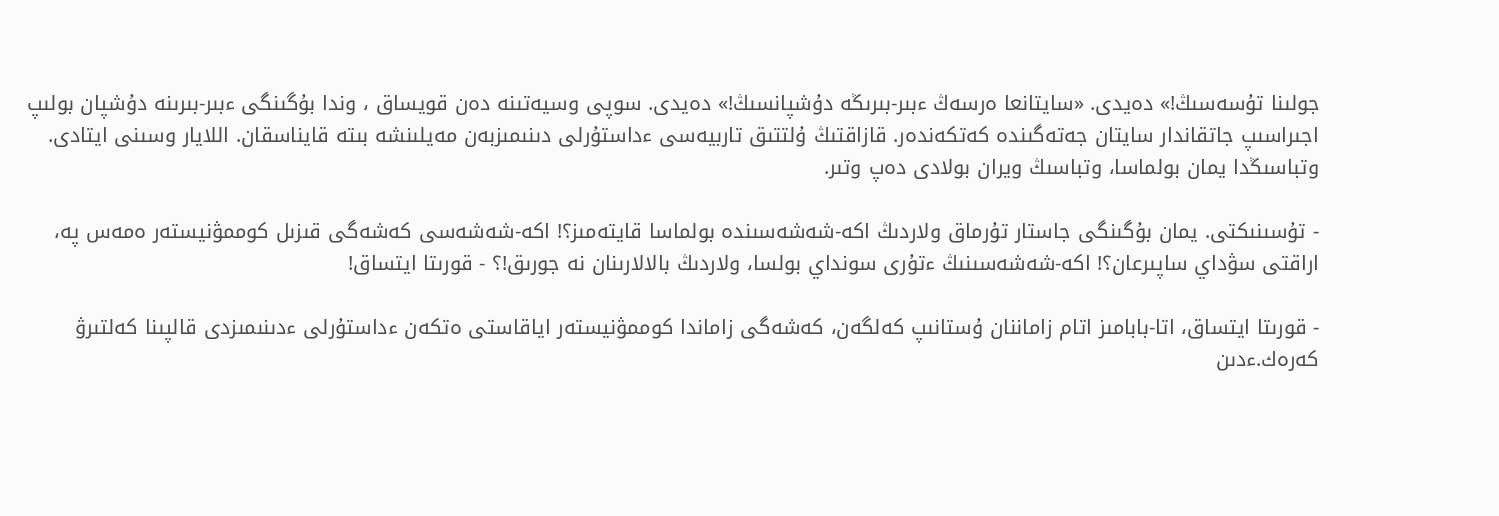جولىنا تۇسەسىڭ!» دەيدى. «سايتانعا ەرسەڭ ءبىر-بىرىڭە دۇشپانسىڭ!» دەيدى. سوپى وسيەتىنە دەن قويساق ، وندا بۇگىنگى ءبىر-بىرىنە دۇشپان بولىپ اجىراسىپ جاتقاندار سايتان جەتەگىندە كەتكەندەر. قازاقتىڭ ۇلتتىق تاربيەسى ءداستۇرلى دىنىمىزبەن مەيلىنشە بىتە قايناسقان. اللايار وسىنى ايتادى. وتباسىڭدا يمان بولماسا، وتباسىڭ ويران بولادى دەپ وتىر.

- تۇسىنىكتى. يمان بۇگىنگى جاستار تۇرماق ولاردىڭ اكە-شەشەسىندە بولماسا قايتەمىز؟! اكە-شەشەسى كەشەگى قىزىل كوممۋنيستەر ەمەس پە، اراقتى سۋداي ساپىرعان؟! اكە-شەشەسىنىڭ ءتۇرى سونداي بولسا، ولاردىڭ بالالارىنان نە جورىق!؟ - قورىتا ايتساق!

- قورىتا ايتساق، اتا-بابامىز اتام زاماننان ۇستانىپ كەلگەن، كەشەگى زاماندا كوممۋنيستەر اياقاستى ەتكەن ءداستۇرلى ءدىنىمىزدى قالپىنا كەلتىرۋ كەرەك.ءدىن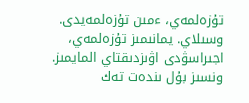تۇزەلمەي، ءمىن تۇزەلمەيدى. وسىلاي. يمانىمىز تۇزەلمەي، اجىراسۋدى اۋىزدىقتاي المايمىز. ونسىز بۇل ىندەت تەك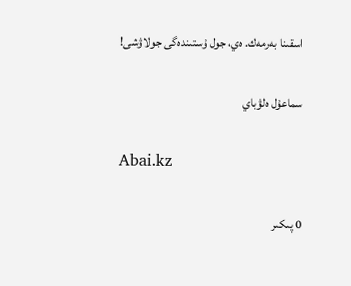اسقىنا بەرمەك. ەي، جول ۇستىندەگى جولاۋشى!

سماعۇل ەلۋباي

Abai.kz

0 پىكىر